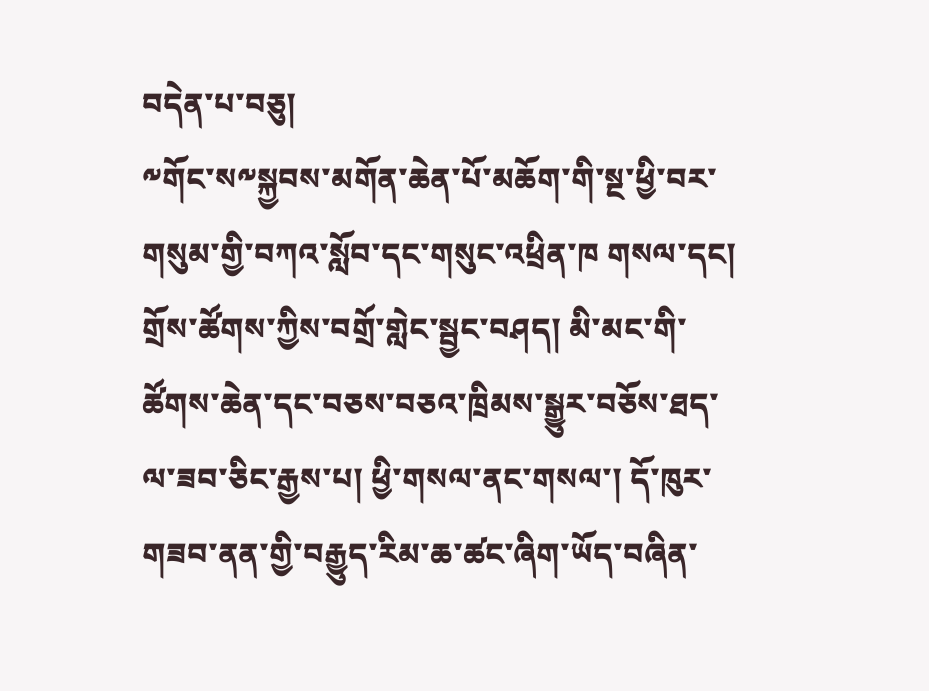བདེན་པ་བཅུ།
༸གོང་ས༸སྐྱབས་མགོན་ཆེན་པོ་མཆོག་གི་སྔ་ཕྱི་བར་གསུམ་གྱི་བཀའ་སློབ་དང་གསུང་འཕྲིན་ཁ གསལ་དང། གྲོས་ཚོགས་ཀྱིས་བགྲོ་གླེང་སྦྱང་བཤད། མི་མང་གི་ཚོགས་ཆེན་དང་བཅས་བཅའ་ཁྲིམས་སྒྱུར་བཅོས་ཐད་ལ་ཟབ་ཅིང་རྒྱས་པ། ཕྱི་གསལ་ནང་གསལ་། དོ་ཁུར་གཟབ་ནན་གྱི་བརྒྱུད་རིམ་ཆ་ཚང་ཞིག་ཡོད་བཞིན་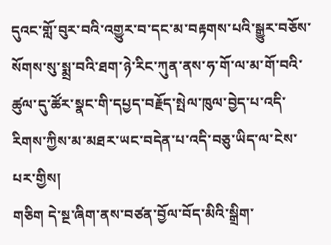དུའང་གློ་བུར་བའི་འགྱུར་བ་དང་མ་བརྟགས་པའི་སྒྱུར་བཅོས་སོགས་སུ་སྨྲ་བའི་ཐག་ཉེ་རིང་ཀུན་ནས་ཧ་གོ་ལ་མ་གོ་བའི་ཚུལ་དུ་ཚོར་སྣང་གི་དཔྱད་བརྗོད་སྤེལ་ཁུལ་བྱེད་པ་འདི་རིགས་ཀྱིས་མ་མཐར་ཡང་བདེན་པ་འདི་བཅུ་ཡིད་ལ་ངེས་པར་གྱིས།
གཅིག དེ་སྔ་ཞིག་ནས་བཙན་བྱོལ་བོད་མིའི་སྒྲིག་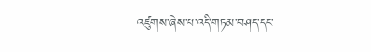འཛུགས་ཞེས་པ་འདི་གཏམ་བཤད་དང་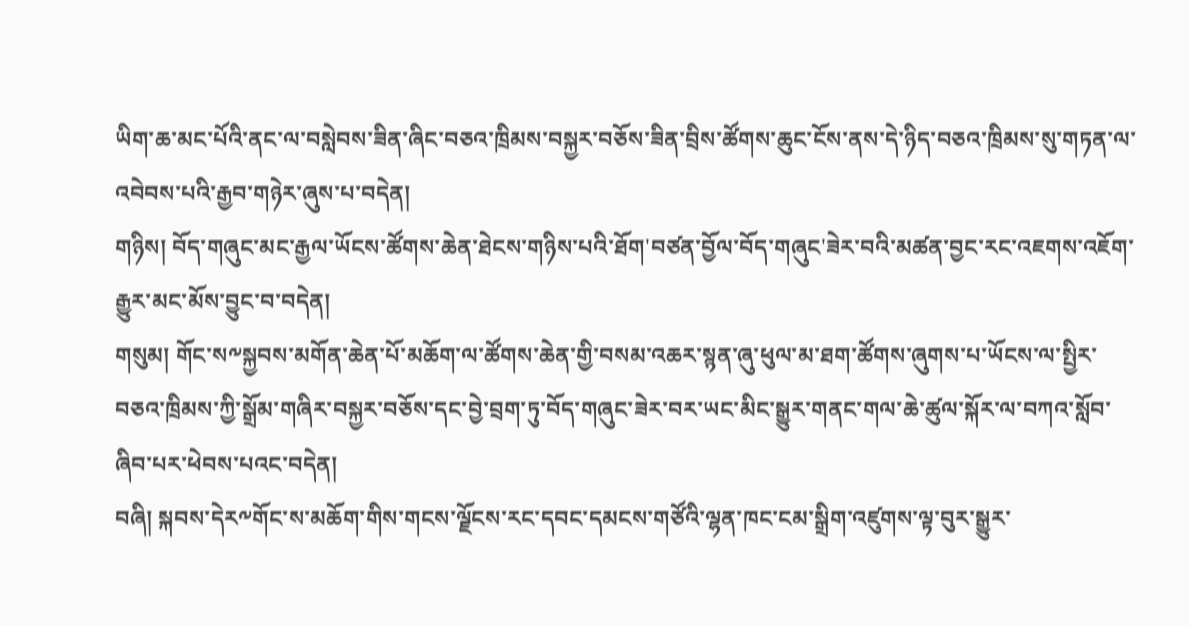ཡིག་ཆ་མང་པོའི་ནང་ལ་བསླེབས་ཟིན་ཞིང་བཅའ་ཁྲིམས་བསྐྱར་བཅོས་ཟིན་བྲིས་ཚོགས་ཆུང་ངོས་ནས་དེ་ཉིད་བཅའ་ཁྲིམས་སུ་གཏན་ལ་འབེབས་པའི་རྒྱབ་གཉེར་ཞུས་པ་བདེན།
གཉིས། བོད་གཞུང་མང་རྒྱལ་ཡོངས་ཚོགས་ཆེན་ཐེངས་གཉིས་པའི་ཐོག'བཙན་བྱོལ་བོད་གཞུང'ཟེར་བའི་མཚན་བྱང་རང་འཇགས་འཇོག་རྒྱུར་མང་མོས་བྱུང་བ་བདེན།
གསུམ། གོང་ས༸སྐྱབས་མགོན་ཆེན་པོ་མཆོག་ལ་ཚོགས་ཆེན་གྱི་བསམ་འཆར་སྙན་ཞུ་ཕུལ་མ་ཐག་ཚོགས་ཞུགས་པ་ཡོངས་ལ་སྤྱིར་བཅའ་ཁྲིམས་ཀྱི་སྒྲོམ་གཞིར་བསྐྱར་བཅོས་དང་བྱེ་བྲག་ཏུ་བོད་གཞུང་ཟེར་བར་ཡང་མིང་སྒྱུར་གནང་གལ་ཆེ་ཚུལ་སྐོར་ལ་བཀའ་སློབ་ཞིབ་པར་ཕེབས་པའང་བདེན།
བཞི། སྐབས་དེར༸གོང་ས་མཆོག་གིས་གངས་ལྗོངས་རང་དབང་དམངས་གཙོའི་ལྷན་ཁང་ངམ་སྒྲིག་འཛུགས་ལྟ་བུར་སྒྱུར་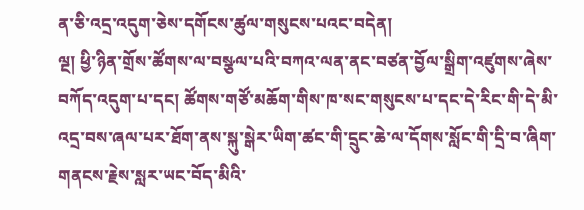ན་ཅི་འདྲ་འདུག་ཅེས་དགོངས་ཚུལ་གསུངས་པའང་བདེན།
ལྔ། ཕྱི་ཉིན་གྲོས་ཚོགས་ལ་བསྩལ་པའི་བཀའ་ལན་ནང་བཙན་བྱོལ་སྒྲིག་འཛུགས་ཞེས་བཀོད་འདུག་པ་དང། ཚོགས་གཙོ་མཆོག་གིས་ཁ་སང་གསུངས་པ་དང་དེ་རིང་གི་དེ་མི་འདྲ་བས་ཞལ་པར་ཐོག་ནས་སྐུ་སྒེར་ཡིག་ཚང་གི་དྲུང་ཆེ་ལ་དོགས་སློང་གི་དྲི་བ་ཞིག་གནངས་རྗེས་སླར་ཡང་བོད་མིའི་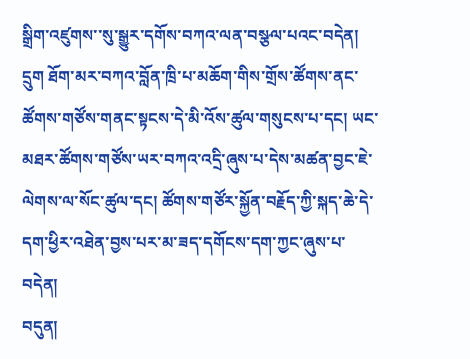སྒྲིག་འཛུགས་་སུ་སྒྱུར་དགོས་བཀའ་ལན་བསྩལ་པའང་བདེན།
དྲུག ཐོག་མར་བཀའ་བློན་ཁྲི་པ་མཆོག་གིས་གྲོས་ཚོགས་ནང་ཚོགས་གཙོས་གནང་སྟངས་དེ་མི་འོས་ཚུལ་གསུངས་པ་དང། ཡང་མཐར་ཚོགས་གཙོས་ཡར་བཀའ་འདྲི་ཞུས་པ་དེས་མཚན་བྱང་ཇེ་ལེགས་ལ་སོང་ཚུལ་དང། ཚོགས་གཙོར་སྐྱོན་བརྗོད་ཀྱི་སྐད་ཆེ་དེ་དག་ཕྱིར་འཐེན་བྱས་པར་མ་ཟད་དགོངས་དག་ཀྱང་ཞུས་པ་བདེན།
བདུན།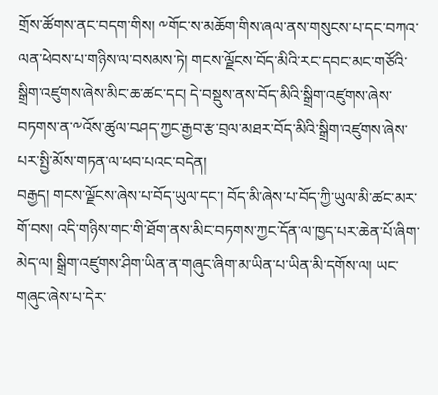གྲོས་ཚོགས་ནང་བདག་གིས། ༸གོང་ས་མཆོག་གིས་ཞལ་ནས་གསུངས་པ་དང་བཀའ་ལན་ཕེབས་པ་གཉིས་ལ་བསམས་ཏེ། གངས་ལྗོངས་བོད་མིའི་རང་དབང་མང་གཙོའི་སྒྲིག་འཛུགས་ཞེས་མིང་ཆ་ཚང་དང། དེ་བསྡུས་ནས་བོད་མིའི་སྒྲིག་འཛུགས་ཞེས་བཏགས་ན་༸འོས་ཚུལ་བཤད་ཀྱང་རྒྱབ་རྩ་བྲལ་མཐར་བོད་མིའི་སྒྲིག་འཛུགས་ཞེས་པར་སྤྱི་མོས་གཏན་ལ་ཕབ་པའང་བདེན།
བརྒྱད། གངས་ལྗོངས་ཞེས་པ་བོད་ཡུལ་དང་། བོད་མི་ཞེས་པ་བོད་ཀྱི་ཡུལ་མི་ཚང་མར་གོ་བས། འདི་གཉིས་གང་གི་ཐོག་ནས་མིང་བཏགས་ཀྱང་དོན་ལ་ཁྱད་པར་ཆེན་པོ་ཞིག་མེད་ལ། སྒྲིག་འཛུགས་ཤིག་ཡིན་ན་གཞུང་ཞིག་མ་ཡིན་པ་ཡིན་མི་དགོས་ལ། ཡང་གཞུང་ཞེས་པ་དེར་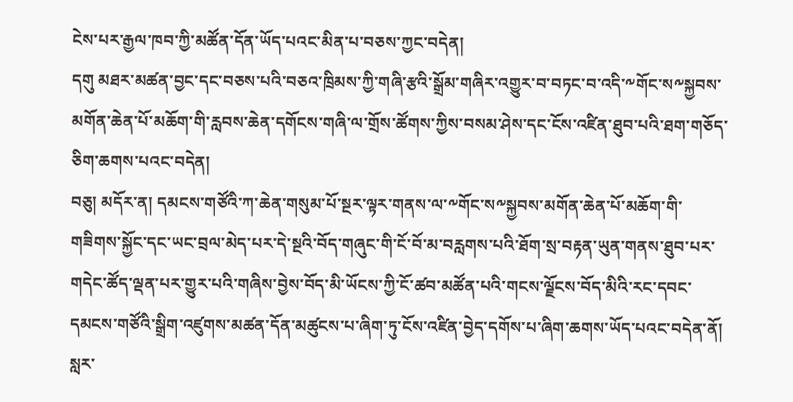ངེས་པར་རྒྱལ་ཁབ་ཀྱི་མཚོན་དོན་ཡོད་པའང་མིན་པ་བཅས་ཀྱང་བདེན།
དགུ མཐར་མཚན་བྱང་དང་བཅས་པའི་བཅའ་ཁྲིམས་ཀྱི་གཞི་རྩའི་སྒྲོམ་གཞིར་འགྱུར་བ་བཏང་བ་འདི་༸གོང་ས༸སྐྱབས་མགོན་ཆེན་པོ་མཆོག་གི་རླབས་ཆེན་དགོངས་གཞི་ལ་གྲོས་ཚོགས་ཀྱིས་བསམ་ཤེས་དང་ངོས་འཛིན་ཐུབ་པའི་ཐག་གཅོད་ཅིག་ཆགས་པའང་བདེན།
བཅུ། མདོར་ན། དམངས་གཙོའི་ཀ་ཆེན་གསུམ་པོ་སྔར་ལྟར་གནས་ལ་༸གོང་ས༸སྐྱབས་མགོན་ཆེན་པོ་མཆོག་གི་གཟིགས་སྐྱོང་དང་ཡང་བྲལ་མེད་པར་དེ་སྔའི་བོད་གཞུང་གི་ངོ་བོ་མ་བརླགས་པའི་ཐོག་སྲ་བརྟན་ཡུན་གནས་ཐུབ་པར་གདེང་ཚོད་ལྡན་པར་གྱུར་པའི་གཞིས་བྱེས་བོད་མི་ཡོངས་ཀྱི་ངོ་ཚབ་མཚོན་པའི་གངས་ལྗོངས་བོད་མིའི་རང་དབང་དམངས་གཙོའི་སྒྲིག་འཛུགས་མཚན་དོན་མཚུངས་པ་ཞིག་ཏུ་ངོས་འཛིན་བྱེད་དགོས་པ་ཞིག་ཆགས་ཡོད་པའང་བདེན་ནོ།
སླར་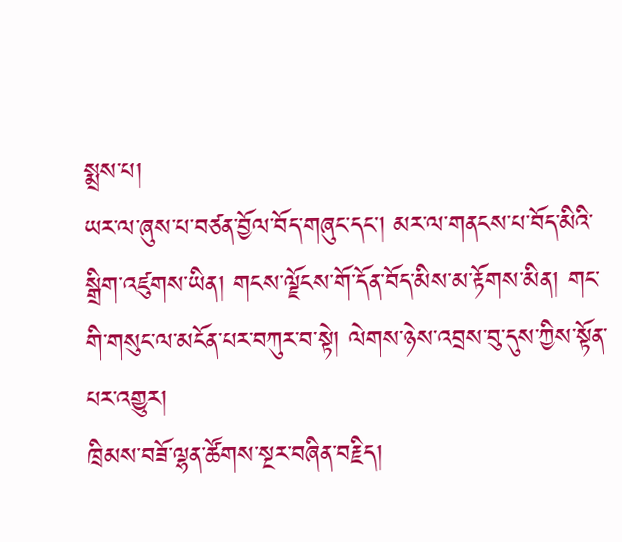སྨྲས་པ།
ཡར་ལ་ཞུས་པ་བཙན་བྱོལ་བོད་གཞུང་དང། མར་ལ་གནངས་པ་བོད་མིའི་སྒྲིག་འཛུགས་ཡིན། གངས་ལྗོངས་གོ་དོན་བོད་མིས་མ་རྟོགས་མིན། གང་གི་གསུང་ལ་མངོན་པར་བཀུར་བ་སྟེ། ལེགས་ཉེས་འབྲས་བུ་དུས་ཀྱིས་སྟོན་པར་འགྱུར།
ཁྲིམས་བཟོ་ལྷན་ཚོགས་སྔར་བཞིན་བརྗིད།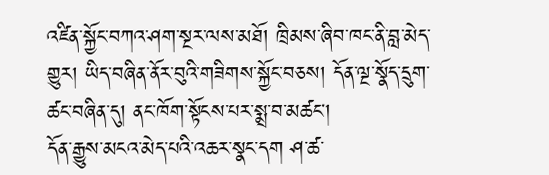འཛིན་སྐྱོང་བཀའ་ཤག་སྔར་ལས་མཐོ། ཁྲིམས་ཞིབ་ཁང་ནི་བླ་མེད་གྱུར། ཡིད་བཞིན་ནོར་བུའི་གཟིགས་སྐྱོང་བཅས། དོན་ལྔ་སྣོད་དྲུག་ཚང་བཞིན་དུ། ནང་ཁོག་སྟོངས་པར་སྨྲ་བ་མཚང།
དོན་རྒྱུས་མངའ་མེད་པའི་འཆར་སྣང་དག ཤ་ཚ་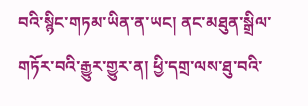བའི་སྙིང་གཏམ་ཡིན་ན་ཡང། ནང་མཐུན་སྒྲིལ་གཏོར་བའི་རྒྱུར་གྱུར་ན། ཕྱི་དགྲ་ལས་ཐུ་བའི་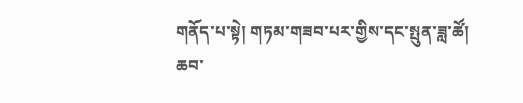གནོད་པ་སྟེ། གཏམ་གཟབ་པར་གྱིས་དང་སྤུན་ཟླ་ཚོ།
ཆབ་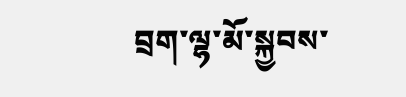བྲག་ལྷ་མོ་སྐྱབས་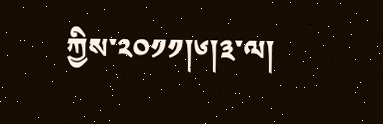ཀྱིས་༢༠༡༡།༦།༣་ལ།